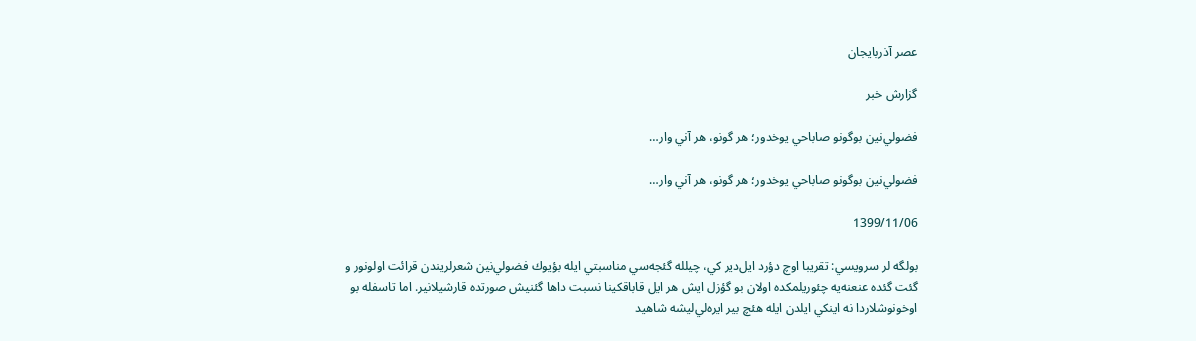عصر آذربایجان

گزارش خبر

فضولي‌نين بوگونو صاباحي يوخدور؛ ‌هر گونو، هر آني وار…

فضولي‌نين بوگونو صاباحي يوخدور؛ ‌هر گونو، هر آني وار…

1399/11/06

بولگه لر سرويسي: تقريبا اوچ دؤرد ايل‌دير کي، چيلله گئجه‌سي مناسبتي‌ ايله بؤيوك فضولي‌نين شعرلريندن قرائت اولونور و گئت گئده عنعنه‌يه چئوريلمکده اولان بو گؤزل ايش هر ايل قاباقكينا نسبت داها گئنيش صورتده قارشيلانير. اما تاسفله بو اوخونوشلاردا نه اينکي ايلدن ايله هئچ بير ايره‌لي‌ليشه شاهيد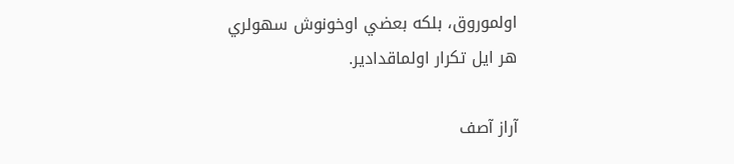اولموروق، بلکه بعضي اوخونوش سهولري هر ايل تکرار اولماقدادير.

آراز آصف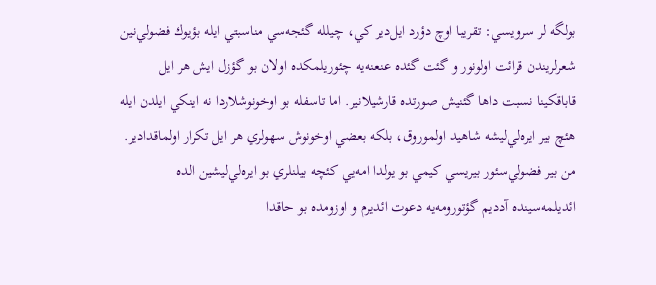بولگه لر سرويسي: تقريبا اوچ دؤرد ايل‌دير کي، چيلله گئجه‌سي مناسبتي‌ ايله بؤيوك فضولي‌نين شعرلريندن قرائت اولونور و گئت گئده عنعنه‌يه چئوريلمکده اولان بو گؤزل ايش هر ايل قاباقكينا نسبت داها گئنيش صورتده قارشيلانير. اما تاسفله بو اوخونوشلاردا نه اينکي ايلدن ايله هئچ بير ايره‌لي‌ليشه شاهيد اولموروق، بلکه بعضي اوخونوش سهولري هر ايل تکرار اولماقدادير.
من بير فضولي‌سئور بيريسي کيمي بو يولدا امه‌يي کئچه‌ بيلنلري بو ايره‌لي‌ليشين الده ائديلمه‌سينده آدديم گؤتورومه‌يه دعوت ائديرم و اوزومده بو حاقدا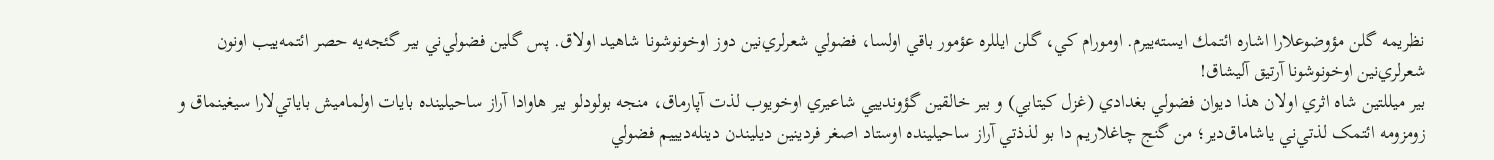نظريمه گلن مؤوضوعلارا اشاره ائتمك ايسته‌ييرم. اومورام کي، گلن ايللره عؤمور باقي اولسا، فضولي شعرلري‌نين دوز اوخونوشونا شاهيد اولاق. پس گلين فضولي‌ني بير گئجه‌يه حصر ائتمه‌ييب اونون شعرلري‌نين اوخونوشونا آرتيق آليشاق!
بير ميللتين شاه اثري اولان هذا ديوان فضولي بغدادي (غزل کيتابي) و بير خالقين گؤوندييي شاعيري اوخويوب لذت آپارماق، منجه بولودلو بير هاوادا آراز ساحيلينده بايات اولماميش باياتي‌لارا سيغينماق و زومزومه ائتمک لذتي‌ني ياشاماق‌دير؛ من گنج چاغلاريم دا بو لذذتي آراز ساحيلينده اوستاد اصغر فردينين ديليندن دينله‌ديييم فضولي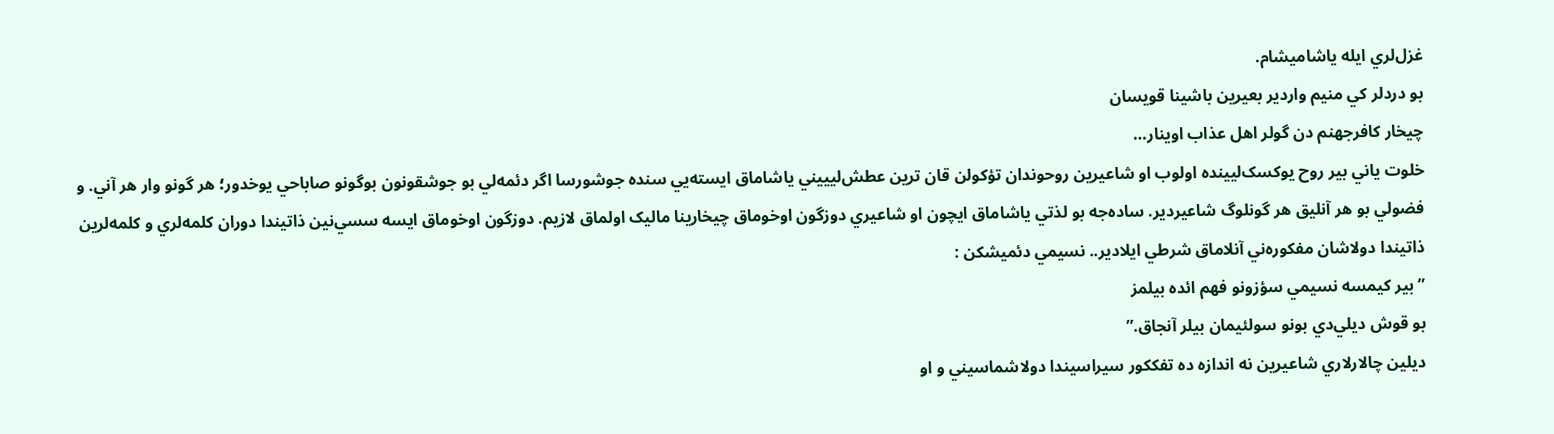غزل‌لري ايله ياشاميشام.
بو دردلر کي منيم واردير بعيرين باشينا قويسان
چيخار کافر‌جهنم دن گولر اهل عذاب اوينار…
خلوت ياني بير روح يوکسک‌ليينده اولوب او شاعيرين روحوندان تؤکولن قان ترين عطش‌ليييني ياشاماق ايسته‌يي سنده جوشورسا اگر دئمه‌لي بو جوشقونون بوگونو صاباحي يوخدور؛ هر گونو وار هر آني. و فضولي بو هر آنليق هر گونلوگ شاعيردير. ساده‌جه بو لذتي ياشاماق ايچون او شاعيري دوزگون اوخوماق چيخارينا ماليک اولماق لازيم. دوزگون اوخوماق ايسه سسي‌نين ذاتيندا دوران کلمه‌لري و کلمه‌لرين ذاتيندا دولاشان مفکوره‌ني آنلاماق شرطي ايلادير.. نسيمي دئميشکن :
” بير کيمسه نسيمي سؤزونو فهم ائده بيلمز
بو قوش ديلي‌دي بونو سولئيمان بيلر آنجاق.”
ديلين چالارلاري شاعيرين نه اندازه ده تفککور سيراسيندا دولاشماسيني و او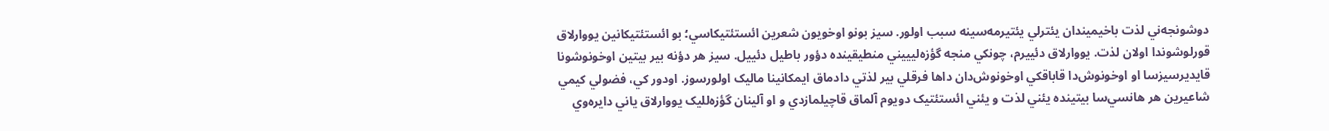دوشونجه‌ني لذت باخيميندان يئترلي يئتيرمه‌سينه سبب اولور. سيز بونو اوخويون شعرين ائستئتيکاسي؛ بو ائستئتيکانين يووارلاق قورلوشوندا اولان لذت. يووارلاق دئييرم، چونکي منجه گؤزه‌ليييني منطيقينده دؤور باطيل دئييل. سيز هر دؤنه بير بيتين اوخونوشونا قايديرسيزسا او اوخونوش‌دا قاباقکي اوخونوش‌دان داها فرقلي بير لذتي دادماق ايمکانينا ماليک اولورسوز. اودور کي‌، فضولي کيمي‌ شاعيرين هر هانسي‌سا بيتينده يئني لذت و يئني ائستئتيک دويوم آلماق قاچيلمازدي و او آلينان گؤزه‌لليک يووارلاق ياني دايره‌وي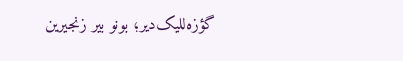گؤزه‌لليک‌دير؛ بونو بير زنجيرين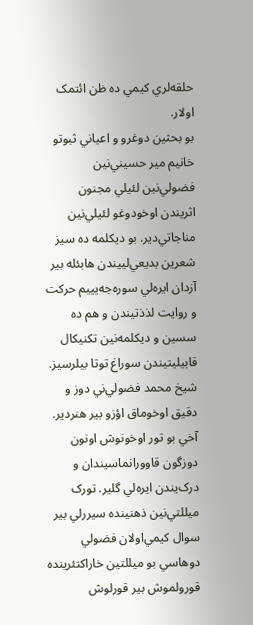حلقه‌لري کيمي ده ظن ائتمک اولار.
بو بحثين دوغرو و اعياني ثبوتو خانيم‌ مير حسيني‌نين فضولي‌نين لئيلي مجنون اثريندن اوخودوغو لئيلي‌نين مناجاتي‌دير. بو ديکلمه ده سيز شعرين بديعي‌لييندن هابئله بير آزدان ايره‌لي سوره‌جه‌يييم حرکت و روايت لذذتيندن و هم ده سسين و ديکلمه‌نين تکنيکال قابيليتيندن سوراغ توتا بيلرسيز.
شيخ محمد فضولي‌ني دوز و دقيق اوخوماق اؤزو بير هنردير. آخي بو تور اوخونوش اونون دوزگون قاوورانماسيندان و درک‌يندن ايره‌لي گلير. تورک‌ ميللتي‌نين ذهنينده سيررلي بير سوال کيمي‌اولان فضولي دوهاسي بو ميللتين خاراکتئرينده قورولموش بير قورلوش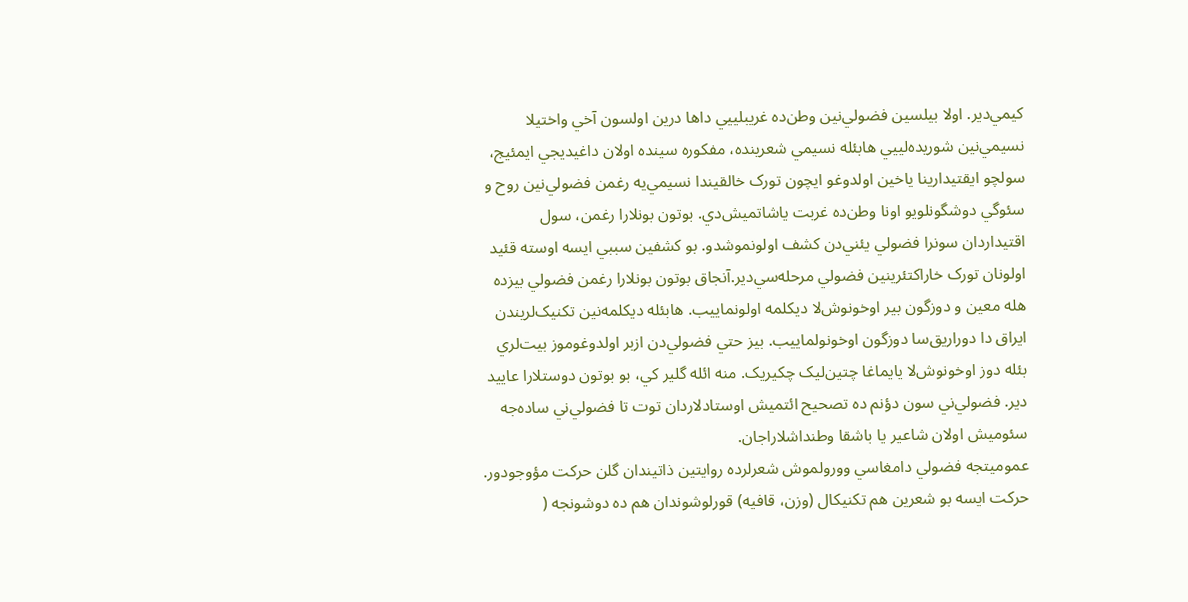کيمي‌دير. اولا بيلسين فضولي‌نين وطن‌ده غريبلييي داها درين اولسون آخي واختيلا نسيمي‌نين شوريده‌لييي هابئله نسيمي شعرينده، مفکوره سينده اولان داغيديجي ايمئيج، سولچو ايقتيدارينا ياخين اولدوغو ايچون تورک خالقيندا نسيمي‌يه رغمن فضولي‌نين روح و سئوگي دوشگونلويو اونا وطن‌ده غربت ياشاتميش‌دي. بوتون بونلارا رغمن، سول اقتيداردان سونرا فضولي يئني‌دن کشف اولونموشدو. بو کشفين سببي ايسه اوسته قئيد اولونان تورک خاراکتئرينين فضولي مرحله‌سي‌دير.آنجاق بوتون بونلارا رغمن فضولي بيزده هله معين و دوزگون بير اوخونوش‌لا ديکلمه اولونماييب. هابئله ديکلمه‌نين تکنيک‌لريندن ايراق دا دوراريق‌سا دوزگون اوخونولماييب. بيز حتي فضولي‌دن ازبر اولدوغوموز بيت‌لري بئله دوز اوخونوش‌لا يايماغا چتين‌ليک‌ چکيريک. منه ائله گلير کي‌، بو بوتون دوستلارا عاييد دير. فضولي‌ني سون دؤنم ده تصحيح ائتميش اوستادلاردان توت تا فضولي‌ني ساده‌جه سئوميش اولان شاعير يا باشقا وطنداشلاراجان.
عموميتجه فضولي دامغاسي وورولموش شعرلرده روايتين ذاتيندان گلن‌ حرکت مؤوجودور. حرکت ايسه بو شعرين هم تکنيکال (وزن، قافيه) قورلوشوندان هم ده دوشونجه (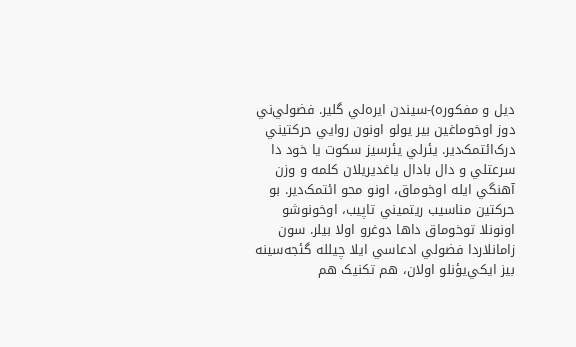ديل و مفکوره)-سيندن ايره‌لي گلير. فضولي‌ني دوز اوخوماغين بير يولو اونون روايي حرکتيني درک‌ائتمک‌دير. يئرلي يئرسيز سکوت يا خود دا سرعتلي و دال بادال ياغديريلان کلمه و وزن آهنگي ايله اوخوماق، اونو محو ائتمک‌دير. بو حرکتين مناسيب ريتميني تاپيب، اوخونوشو اونونلا توخوماق داها دوغرو اولا بيلر. سون زامانلاردا فضولي ادعاسي ايلا چيلله گئجه‌سينه بيز ايکي‌يؤنلو اولان، هم تکنيک هم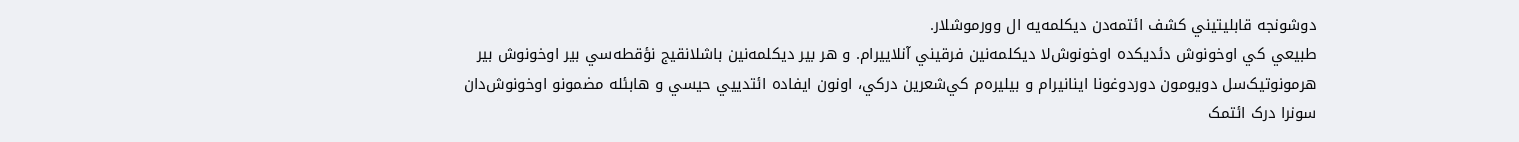دوشونجه قابليتيني کشف ائتمه‌دن ديکلمه‌يه ال وورموشلار.
طبيعي کي‌ اوخونوش دئديکده اوخونوش‌لا ديکلمه‌نين فرقيني آنلاييرام. و هر بير ديکلمه‌نين باشلانقيج نؤقطه‌سي بير اوخونوش بير هرمونوتيک‌سل دويومون دوردوغونا اينانيرام و بيليره‌م کي‌شعرين درکي، اونون ايفاده ائتدييي حيسي و هابئله مضمونو اوخونوش‌دان سونرا درک ائتمک‌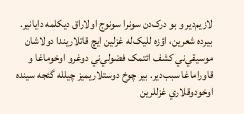لازيم‌دير و بو درک‌دن سونرا سونوج اولاراق ديکلمه دايانير.
بيرده شعرين، اؤزه لليک‌له غزلين ايچ قاتلاريندا دولاشان موسيقي‌ني کشف ائتمک فضولي‌ني دوغرو اوخوماغا و قاوراماغا سبب‌دير. بير چوخ دوستلاريميز چيلله گئجه سينده اوخودوقلاري غزللرين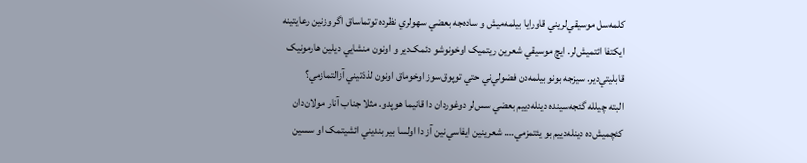کلمه‌سل موسيقي‌لريني قاورايا بيلمه‌ميش و ساده‌جه بعضي سهولري نظرده توتماساق اگر وزنين رعايتينه ايکتفا ائتميش‌لر. ايچ موسيقي شعرين ريتميک اوخونوشو دئمک‌دير و اونون منشايي ديلين هارمونيک قابليتي‌دير. سيزجه بونو بيلمه‌دن فضولي‌ني حتي توپوق‌سوز اوخوماق اونون لذذتيني آزالتمازمي؟
البته چيلله گئجه‌سينده دينله‌دييم بعضي سس‌لر دوغوردان دا قانيما هوپدو. مثلا جناب آنار مولان‌دان کئچميش‌ده دينله‌دييم بو يئتمزمي…. شعرينين ايفاسي‌نين آز دا اولسا بير بنديني ائشيتمک او سسين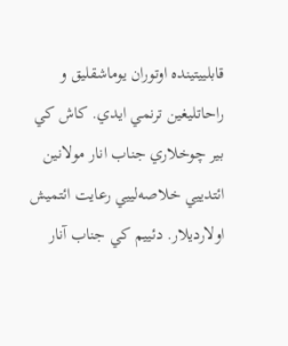قابلييتينده اوتوران يوماشقليق و راحاتليغين ترنمي ايدي. کاش کي بير چوخلاري جناب انار مولانين ائتدييي خلاصه‌لييي رعايت ائتميش اولارديلار. دئييم کي جناب آنار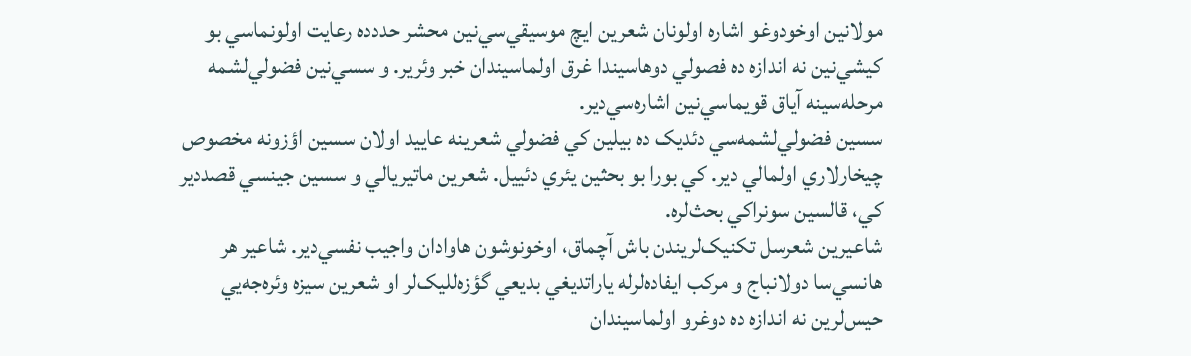مولانين اوخودوغو اشاره اولونان شعرين ايچ موسيقي‌سي‌نين محشر حددده رعايت اولونماسي بو کيشي‌نين نه اندازه ده فصولي دوهاسيندا غرق اولماسيندان خبر وئرير. و سسي‌نين فضولي‌لشمه مرحله‌سينه آياق قويماسي‌نين اشاره‌سي‌دير.
سسين فضولي‌لشمه‌سي دئديک ده بيلين کي‌ فضولي شعرينه عاييد اولان سسين اؤزونه مخصوص چيخارلاري اولمالي دير. کي بورا بو بحثين يئري دئييل. شعرين ماتيريالي و سسين جينسي قصد‌دير کي، قالسين سونراکي بحث‌لره.
شاعيرين شعرسل تکنيک‌لريندن باش آچماق، اوخونوشون هاوادان واجيب نفسي‌دير. شاعير هر هانسي‌سا دولانباج و مرکب ايفاده‌لرله ياراتديغي بديعي گؤزه‌لليک‌لر او شعرين سيزه وئره‌جه‌يي حيس‌لرين نه اندازه ده دوغرو اولماسيندان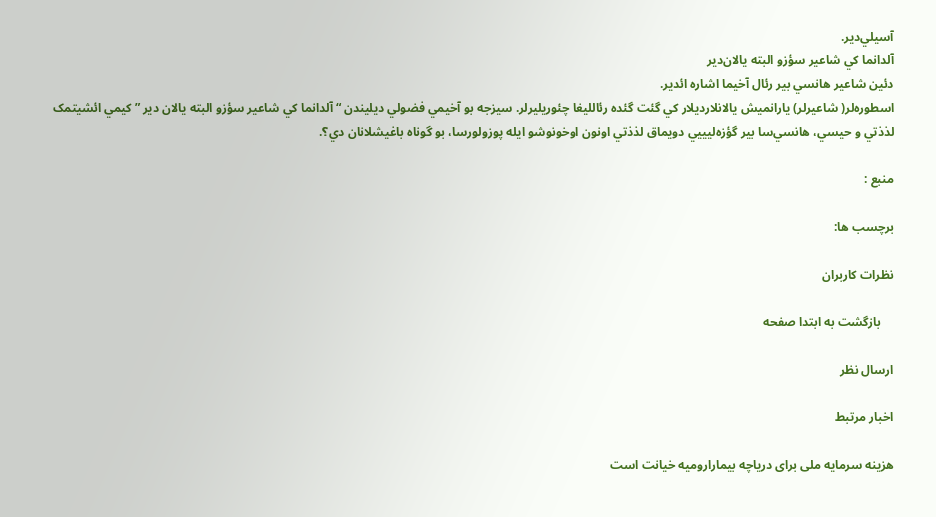آسيلي‌دير.
آلدانما کي شاعير سؤزو البته يالان‌دير
دئين شاعير هانسي بير رئال آخيما اشاره ائدير.
اسطوره‌لر( شاعيرلر) يارانميش يالانلارديلار ‌کي گئت گئده رئالليغا چئوريليرلر. سيزجه بو آخيمي فضولي ديليندن “آلدانما کي شاعير سؤزو البته يالان دير ” کيمي ائشيتمک لذذتي و حيسي، هانسي‌سا بير گؤزه‌ليييي دويماق لذذتي اونون اوخونوشو ايله پوزولورسا، بو گوناه باغيشلانان دي؟.

منبع :

برچسب ها:

نظرات کاربران

    بازگشت به ابتدا صفحه

ارسال نظر

اخبار مرتبط

هزینه سرمایه ملی برای دریاچه ‌بیمارارومیه خیانت است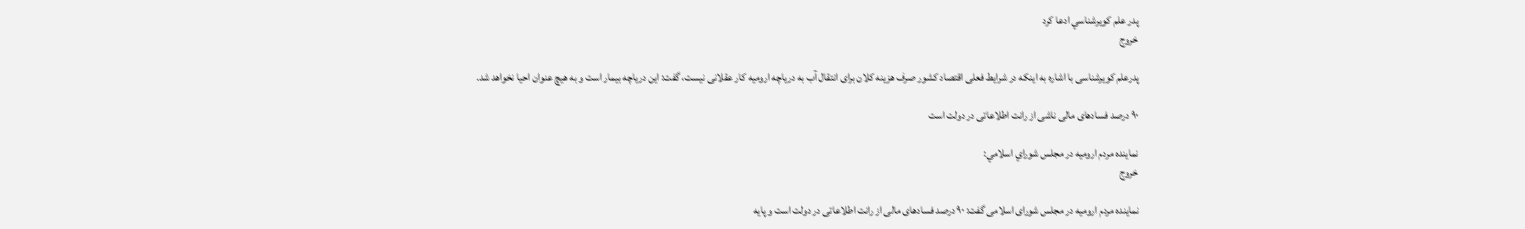پدر علم کويرشناسي ادعا كرد
خروج

پدرعلم کویرشناسی با اشاره به اینکه در شرایط فعلی اقتصاد کشور صرف هزینه کلان برای انتقال آب به دریاچه ارومیه کار عقلانی نیست، گفت: این دریاچه بیمار است و به هیچ عنوان احیا نخواهد شد.

۹۰ درصد فسادهای مالی ناشی از رانت اطلاعاتی در دولت است

نماينده مردم اروميه در مجلس شوراي اسلامي:
خروج

نماینده مردم ارومیه در مجلس شورای اسلامی گفت: ۹۰ درصد فسادهای مالی از رانت اطلاعاتی در دولت است و پایه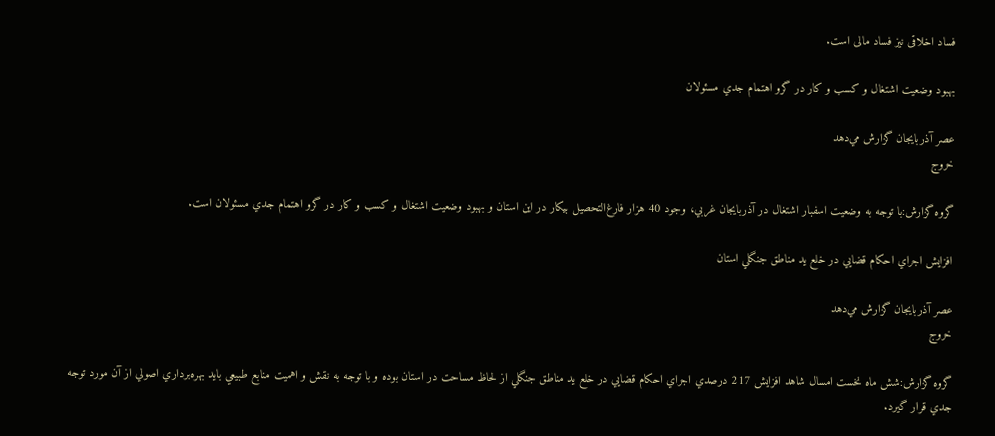فساد اخلاقی نیز فساد مالی است.

بهبود وضعيت اشتغال و کسب و کار در گرو اهتمام جدي مسئولان

عصر آذربایجان گزارش مي‌دهد
خروج

گروه گزارش:با توجه به وضعيت اسفبار اشتغال در آذربايجان غربي، وجود 40 هزار فارغ‌التحصيل بيکار در اين استان و بهبود وضعيت اشتغال و کسب و کار در گرو اهتمام جدي مسئولان است.

افزايش اجراي احکام قضايي در خلع يد مناطق جنگلي استان

عصر آذربایجان گزارش مي‌دهد
خروج

گروه گزارش:شش ماه نخست امسال شاهد افزايش 217 درصدي اجراي احکام قضايي در خلع يد مناطق جنگلي از لحاظ مساحت در استان بوده و با توجه به نقش و اهميت منابع طبيعي بايد بهره‌برداري اصولي از آن مورد توجه جدي قرار گيرد.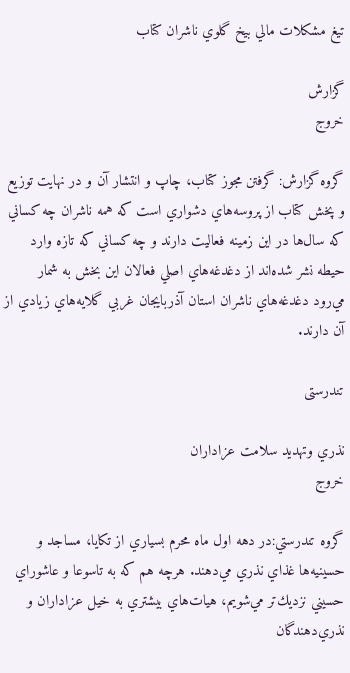تيغ مشکلات مالي بيخ‌ گلوي ناشران کتاب

گزارش
خروج

گروه گزارش: گرفتن مجوز کتاب، چاپ و انتشار آن و در ‌‌نهايت توزيع و پخش کتاب از پروسه‌هاي دشواري است که همه ناشران چه کساني که سال‌ها در اين زمينه فعاليت دارند و چه کساني که تازه وارد حيطه نشر شده‌اند از دغدغه‌هاي اصلي فعالان اين بخش به شمار مي‌رود دغدغه‌هاي ناشران استان آذربايجان غربي گلايه‌هاي زيادي از آن دارند.

تندرستی

نذري وتهديد سلامت عزاداران
خروج

گروه تندرستي:در دهه اول ماه محرم بسياري از تكايا، مساجد و حسينيه‌ها غذاي نذري مي‌دهند. هرچه هم كه به تاسوعا و عاشوراي حسيني نزديك‌تر مي‌شويم، هيات‌هاي بيشتري به خيل عزاداران و نذري‌دهندگان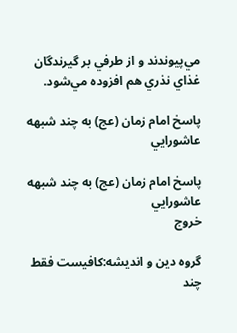مي‌پيوندند و از طرفي بر گيرندگان غذاي نذري هم افزوده مي‌شود.

پاسخ امام زمان (عج) به چند شبهه عاشورايي

پاسخ امام زمان (عج) به چند شبهه عاشورايي
خروج

گروه دين و انديشه:کافيست فقط چند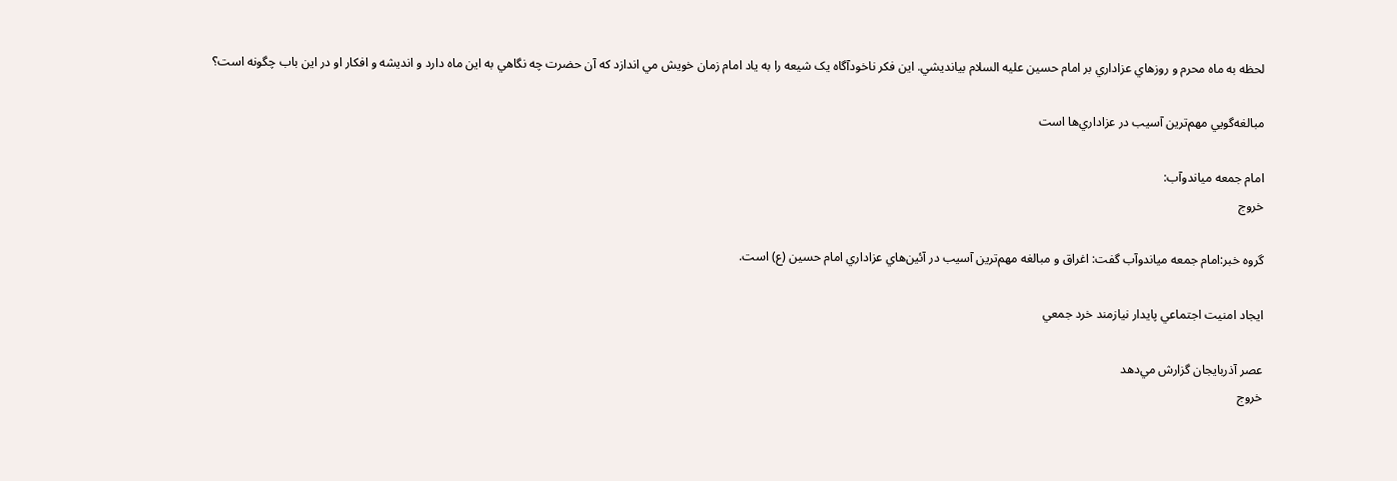لحظه به ماه محرم و روزهاي عزاداري بر امام حسين عليه السلام بيانديشي. اين فکر ناخودآگاه يک شيعه را به ياد امام زمان خويش مي اندازد که آن حضرت چه نگاهي به اين ماه دارد و انديشه و افکار او در اين باب چگونه است؟

مبالغه‌گويي مهم‌ترين آسيب در عزاداري‌ها است

امام جمعه مياندوآب:
خروج

گروه خبر:امام جمعه مياندوآب گفت: اغراق و مبالغه مهم‌ترين آسيب در آئين‌‌هاي عزاداري امام حسين (ع) است.

ايجاد امنيت اجتماعي پايدار نيازمند خرد جمعي

عصر آذربايجان گزارش مي‌دهد
خروج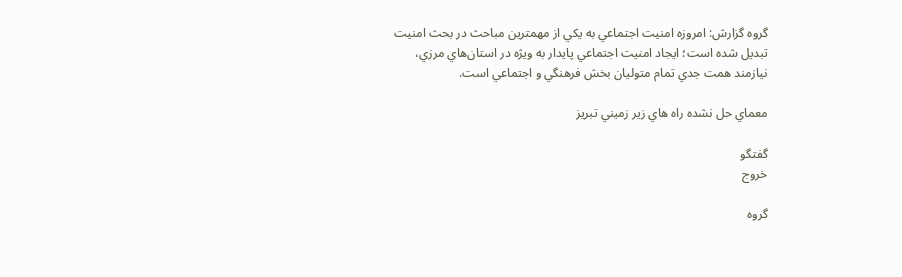گروه گزارش: امروزه امنيت اجتماعي به يکي از مهمترين مباحث در بحث امنيت تبديل شده است؛ ايجاد امنيت اجتماعي پايدار به ويژه در استان‌هاي مرزي، نيازمند همت جدي تمام متوليان بخش فرهنگي و اجتماعي است.

معماي حل نشده راه هاي زير زميني تبريز

گفتگو
خروج

گروه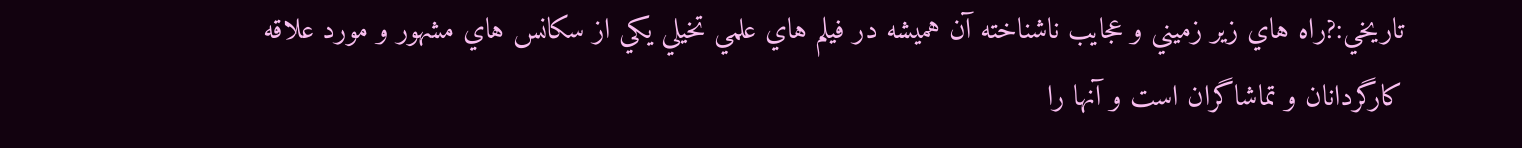تاريخي:?راه هاي زير زميني و عجايب ناشناخته آن هميشه در فيلم هاي علمي تخيلي يکي از سکانس هاي مشهور و مورد علاقه کارگردانان و تماشاگران است و آنها را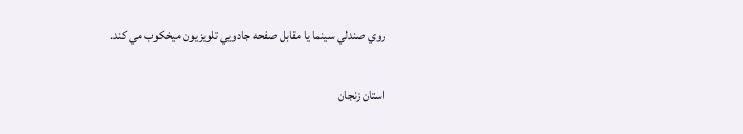روي صندلي سينما يا مقابل صفحه جادويي تلويزيون ميخکوب مي کند.

استان زنجان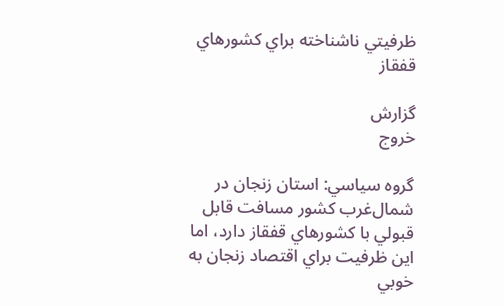ظرفيتي ناشناخته براي کشورهاي قفقاز

گزارش
خروج

گروه سياسي: استان زنجان در شمال‌غرب کشور مسافت قابل قبولي با کشورهاي قفقاز دارد، اما اين ظرفيت براي اقتصاد زنجان به خوبي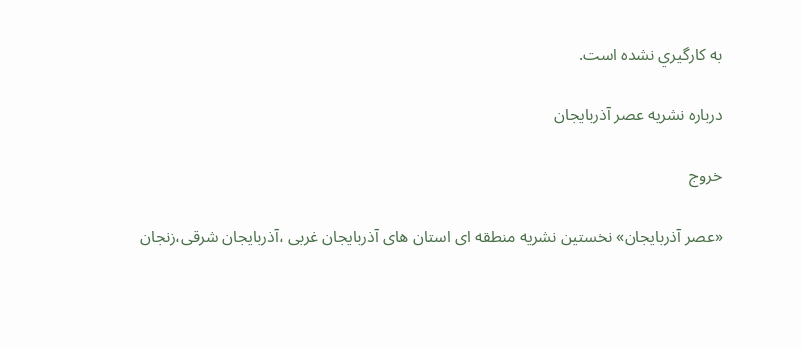به کارگيري نشده است.

درباره نشریه عصر آذربایجان

خروج

«عصر آذربایجان» نخستین نشریه منطقه ای استان های آذربایجان غربی ،آذربایجان شرقی،زنجان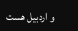و اردبیل هست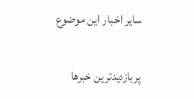سایر اخبار این موضوع

پربازدیدترین خبرها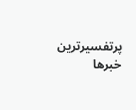پرتفسیرترین خبرها